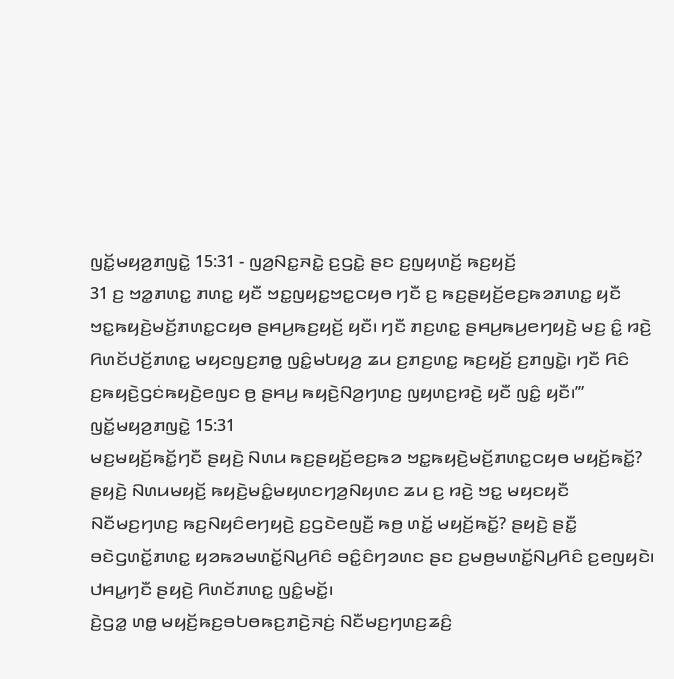ꤜꤢꤩ꤭ꤗꤟꤤ꤬ꤊꤜꤢꤧ꤭ 15:31 - ꤜꤤ꤬ꤡꤢ꤭ꤏꤢꤧ꤭ ꤢ꤬ꤞꤢꤧ꤭ ꤔꤢ ꤢ꤬ꤜꤟꤛꤢꤩ꤬ ꤒꤢ꤬ꤟꤢꤩ꤬
31 ꤢ꤬ ꤠꤤ꤭ꤊꤛꤢ꤭ ꤊꤛꤢ꤭ ꤟꤢꤪ ꤠꤢ꤭ꤜꤟꤢ꤭ꤠꤢ꤭ꤍꤟꤥ ꤚꤢꤪ ꤢ꤬ ꤒꤢ꤬ꤔꤟꤢꤩ꤬ꤕꤢ꤬ꤒꤤꤊꤛꤢ꤭ ꤟꤢꤪ ꤠꤢ꤭ꤒꤟꤢꤧ꤬ꤗꤢꤩ꤬ꤊꤛꤢ꤭ꤍꤟꤥ ꤔꤌꤣ꤬ꤒꤢ꤬ꤟꤢꤩ꤬ ꤟꤢꤪ꤯ ꤚꤢꤪ ꤊꤢ꤬ꤛꤢ꤭ ꤔꤌꤣ꤬ꤒꤣ꤬ꤕꤚꤟꤢꤧ꤬ ꤗꤢ꤬ ꤢꤨ꤭ ꤙꤢꤧ꤬ ꤖꤛꤢꤩꤓꤢꤩ꤬ꤊꤛꤢ꤭ ꤗꤟꤢꤜꤢ꤬ꤊꤥ꤭ ꤜꤢꤨ꤭ꤗꤝꤟꤤ꤬ ꤘꤣ ꤢ꤬ꤊꤢ꤬ꤛꤢ꤭ ꤒꤢ꤬ꤟꤢꤩ꤬ ꤢ꤬ꤊꤜꤢꤧ꤭꤯ ꤚꤢꤪ ꤖꤢꤨ ꤢ꤬ꤒꤟꤢꤧ꤬ꤞꤢꤦꤒꤟꤢꤧ꤬ꤕꤜꤢ ꤥ꤬ ꤔꤌꤣ꤬ ꤒꤟꤢꤧ꤬ꤡꤤ꤬ꤚꤛꤢ꤬ ꤜꤟꤛꤢ꤬ꤙꤢꤧ꤬ ꤟꤢꤪ ꤜꤢꤨ꤭ ꤟꤢꤪ꤯’”
ꤜꤢꤩ꤭ꤗꤟꤤ꤬ꤊꤜꤢꤧ꤭ 15:31
ꤗꤢ꤬ꤗꤟꤢꤩ꤬ꤒꤢꤩ꤭ꤚꤢꤪ ꤔꤟꤢꤧ꤬ ꤡꤛꤣ ꤒꤢ꤬ꤔꤟꤢꤩ꤬ꤕꤢ꤬ꤒꤤ ꤠꤢ꤭ꤒꤟꤢꤧ꤬ꤗꤢꤩ꤬ꤊꤛꤢ꤭ꤍꤟꤥ ꤗꤟꤢꤩ꤬ꤒꤢꤩ꤭? ꤔꤟꤢꤧ꤬ ꤡꤛꤣꤗꤟꤢꤩ꤬ ꤒꤟꤢꤧ꤬ꤗꤢꤨ꤭ꤗꤟꤛꤢꤚꤤ꤬ꤡꤟꤛꤢ ꤘꤣ ꤢ꤬ ꤙꤢꤧ꤬ ꤠꤢ꤭ ꤗꤟꤢꤟꤢꤪ ꤡꤢꤪꤗꤢ꤬ꤚꤛꤢ꤬ ꤒꤢ꤬ꤡꤟꤢꤨꤕꤚꤟꤢꤧ꤬ ꤢ꤬ꤞꤢꤧꤕꤜꤢꤪ꤬ ꤒꤥ꤬ ꤛꤢꤩ꤭ ꤗꤟꤢꤩ꤬ꤒꤢꤩ꤭? ꤔꤟꤢꤧ꤬ ꤔꤢꤪ꤭ ꤋꤢꤧꤞꤛꤢꤩ꤭ꤊꤛꤢ꤭ ꤟꤤꤒꤤꤗꤛꤢꤩ꤭ꤡꤣ꤬ꤖꤢꤨ ꤋꤢꤨ꤭ꤢꤨꤚꤤꤛꤢ ꤔꤢ ꤢ꤬ꤗꤥ꤬ꤗꤛꤢꤩ꤭ꤡꤣ꤬ꤖꤢꤨ ꤢ꤬ꤕꤜꤟꤢꤧ꤯ ꤓꤌꤣ꤭ꤚꤢꤪ ꤔꤟꤢꤧ꤬ ꤖꤛꤢꤩꤊꤛꤢ꤭ ꤜꤢꤨ꤭ꤗꤢꤩ꤭꤯
ꤢꤧ꤬ꤞꤤ꤭ ꤛꤥ꤭ ꤗꤟꤢꤩ꤬ꤒꤢ꤬ꤋꤝꤥꤒꤢ꤬ꤊꤢꤧ꤬ꤏꤢꤦ꤬ ꤡꤢꤪꤗꤢ꤬ꤚꤛꤢ꤬ꤘꤢꤨ꤬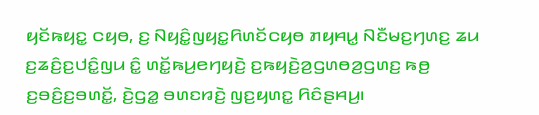ꤟꤢꤩꤒꤟꤢ꤭ ꤍꤟꤥ, ꤢ꤬ ꤡꤟꤢꤨ꤭ꤜꤟꤢ꤭ꤖꤛꤢꤩꤍꤟꤥ ꤊꤟꤌꤣ꤭ ꤡꤢꤪꤗꤢ꤬ꤚꤛꤢ꤬ ꤘꤣ ꤢ꤬ꤘꤢꤨ꤬ꤢ꤬ꤓꤢꤨ꤭ꤜꤣ ꤢꤨ꤭ ꤛꤢꤩ꤭ꤒꤣ꤬ꤕꤚꤟꤢꤧ꤬ ꤢ꤬ꤒꤟꤢꤧ꤬ꤤ꤬ꤞꤛꤥꤤ꤬ꤞꤛꤢ꤬ ꤒꤥ꤬ ꤢ꤬ꤋꤢꤨ꤬ꤢ꤬ꤋꤛꤢꤩ꤭, ꤢꤧ꤬ꤞꤤ꤭ ꤋꤛꤢꤙꤢꤧ꤬ ꤜꤢ꤬ꤟꤛꤢ꤭ ꤖꤢꤨꤔꤌꤣ꤬꤯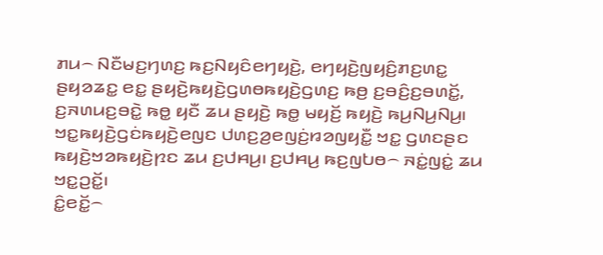ꤊꤣ꤮ ꤡꤢꤪꤗꤢ꤬ꤚꤛꤢ꤬ ꤒꤢ꤬ꤡꤟꤢꤨꤕꤚꤟꤢꤧ꤬, ꤕꤚꤟꤢꤧ꤬ꤜꤟꤢꤨ꤬ꤊꤢ꤬ꤛꤢ꤭ ꤔꤟꤤꤘꤢ꤭ ꤕꤢ꤭ ꤔꤟꤢꤧ꤬ꤒꤟꤢꤧ꤬ꤞꤛꤥꤒꤟꤢꤧ꤬ꤞꤛꤢ꤬ ꤒꤥ꤬ ꤢ꤬ꤋꤢꤨ꤬ꤢ꤬ꤋꤛꤢꤩ꤭, ꤢ꤬ꤏꤛꤣꤢ꤬ꤋꤢꤧ꤭ ꤒꤥ꤭ ꤟꤢꤪ ꤘꤣ ꤔꤟꤢꤧ꤬ ꤒꤥ꤭ ꤗꤟꤢꤩ꤬ ꤒꤟꤢꤧ꤬ ꤒꤣ꤬ꤡꤣ꤬ꤡꤣ꤬꤯
ꤠꤢ꤭ꤒꤟꤢꤧ꤬ꤞꤢꤦꤒꤟꤢꤧ꤬ꤕꤜꤢ ꤓꤛꤢ꤬ꤤ꤬ꤕꤜꤢꤦ꤬ꤙꤤꤜꤟꤢꤪ꤭ ꤠꤢ꤭ ꤞꤛꤢꤔꤢ ꤒꤟꤢꤧ꤬ꤠꤤꤒꤟꤢꤧ꤬ꤐꤢ ꤘꤣ ꤢ꤬ꤓꤌꤣ꤬꤯ ꤢ꤬ꤓꤌꤣ꤬ ꤒꤢ꤬ꤜꤝꤥ꤮ ꤏꤢꤦ꤭ꤜꤢꤦ꤭ ꤘꤣ ꤠꤢ꤭ꤑꤢꤩ꤭꤯
ꤢꤨ꤭ꤕꤢꤩ꤭꤮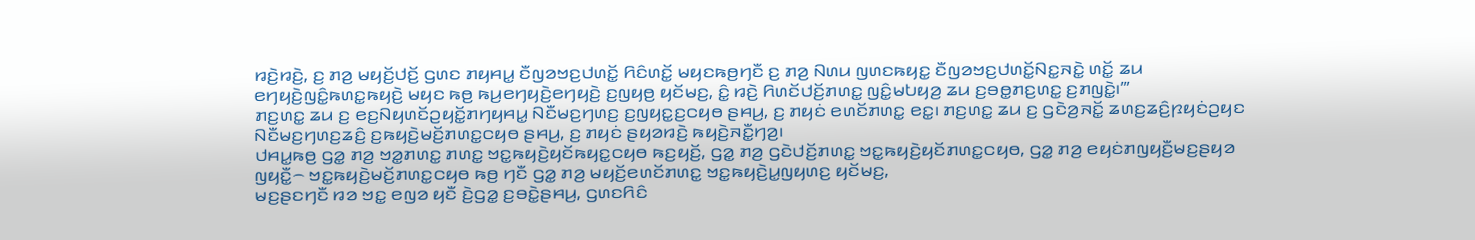ꤙꤢꤧ꤬ꤙꤢꤧ꤬, ꤢ꤬ ꤊꤤ꤬ ꤗꤟꤢꤩ꤬ꤓꤢꤩ꤬ ꤞꤛꤢ ꤊꤟꤌꤣ꤭ ꤢꤪꤜꤤꤠꤢ꤬ꤓꤛꤢꤩ꤭ ꤖꤢꤨꤛꤢꤩ꤭ ꤗꤟꤢꤒꤥ꤬ꤚꤢꤪ ꤢ꤬ ꤊꤤ꤬ ꤡꤛꤣ ꤜꤛꤢꤒꤟꤢ꤭ ꤢꤪꤜꤤꤠꤢ꤬ꤓꤛꤢꤩ꤭ꤡꤢ꤭ꤏꤢꤧ꤭ ꤛꤢꤩ꤭ ꤘꤣ ꤕꤚꤟꤢꤧ꤬ꤜꤢꤨ꤭ꤒꤛꤢ꤭ꤒꤟꤢꤧ꤬ ꤗꤟꤢ ꤒꤥ꤬ ꤒꤣ꤬ꤕꤚꤟꤢꤧ꤬ꤕꤚꤟꤢꤧ꤬ ꤢ꤬ꤜꤟꤥ꤬ ꤟꤢꤩꤗꤢ꤬, ꤢꤨ꤭ ꤙꤢꤧ꤬ ꤖꤛꤢꤩꤓꤢꤩ꤬ꤊꤛꤢ꤭ ꤜꤢꤨ꤭ꤗꤝꤟꤤ꤬ ꤘꤣ ꤢ꤬ꤋꤥ꤭ꤊꤢ꤬ꤛꤢ꤭ ꤢ꤬ꤊꤜꤢꤧ꤭꤯’”
ꤊꤢ꤬ꤛꤢ꤭ ꤘꤣ ꤢ꤬ ꤕꤢ꤬ꤡꤟꤛꤢꤩꤑꤟꤢꤩ꤭ꤊꤚꤟꤌꤣ꤭ ꤡꤢꤪꤗꤢ꤬ꤚꤛꤢ꤬ ꤢ꤬ꤜꤟꤢ꤭ꤢ꤬ꤍꤟꤥ ꤔꤌꤣ꤬, ꤢ꤬ ꤊꤟꤢꤦ ꤕꤛꤢꤩꤊꤛꤢ꤭ ꤕꤢ꤭꤯ ꤊꤢ꤬ꤛꤢ꤭ ꤘꤣ ꤢ꤬ ꤞꤢꤧꤤ꤬ꤏꤢꤩ꤭ ꤘꤛꤢ꤬ꤘꤢꤨ꤬ꤐꤟꤢꤦꤑꤟꤢ ꤡꤢꤪꤗꤢ꤬ꤚꤛꤢ꤬ꤘꤢꤨ꤬ ꤢ꤬ꤒꤟꤢꤧ꤬ꤗꤢꤩ꤬ꤊꤛꤢ꤭ꤍꤟꤥ ꤔꤌꤣ꤬, ꤢ꤬ ꤊꤟꤢꤦ ꤔꤟꤤꤙꤢꤧ꤬ ꤒꤟꤢꤧ꤬ꤏꤢꤪ꤭ꤚꤤ꤬꤯
ꤓꤌꤣ꤭ꤒꤥ꤬ ꤞꤤ꤭ ꤊꤤ꤬ ꤠꤤ꤭ꤊꤛꤢ꤭ ꤊꤛꤢ꤭ ꤠꤢ꤭ꤒꤟꤢꤧ꤬ꤟꤢꤩꤒꤟꤢ꤭ꤍꤟꤥ ꤒꤢ꤬ꤟꤢꤩ꤬, ꤞꤤ꤭ ꤊꤤ꤬ ꤞꤢꤧꤓꤢꤩ꤬ꤊꤛꤢ꤭ ꤠꤢ꤭ꤒꤟꤢꤧ꤬ꤟꤢꤩꤊꤛꤢ꤭ꤍꤟꤥ, ꤞꤤ꤭ ꤊꤤ꤬ ꤕꤟꤢꤦꤊꤜꤟꤢꤪ꤬ꤗꤢ꤬ꤔꤟꤤ ꤜꤟꤢꤪ꤭꤮ ꤠꤢ꤭ꤒꤟꤢꤧ꤬ꤗꤢꤩ꤬ꤊꤛꤢ꤭ꤍꤟꤥ ꤒꤥ꤬ ꤚꤢꤪ ꤞꤤ꤭ ꤊꤤ꤬ ꤗꤟꤢꤩ꤬ꤕꤛꤢꤩꤊꤛꤢ꤭ ꤠꤢ꤭ꤒꤟꤢꤧ꤬ꤣ꤭ꤜꤟꤛꤢ꤬ ꤟꤢꤩꤗꤢ꤬,
ꤗꤢ꤬ꤔꤢꤚꤢꤪ ꤙꤤ ꤠꤢ꤭ ꤕꤜꤤ ꤟꤢꤪ ꤢꤧ꤬ꤞꤤ꤭ ꤢ꤬ꤋꤢꤧ꤭ꤔꤌꤣ꤬, ꤞꤛꤢꤖꤢꤨ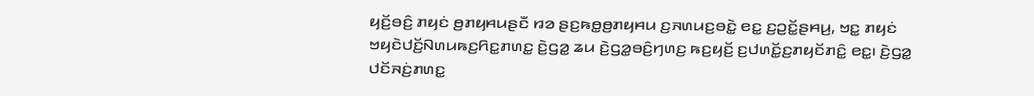ꤟꤢꤩ꤬ꤋꤢꤨ꤬ ꤊꤟꤢꤦ ꤥ꤬ꤊꤟꤌꤣꤔꤢꤪ ꤙꤤ ꤔꤢ꤬ꤒꤥ꤭ꤥ꤬ꤊꤟꤌꤣ ꤢ꤬ꤏꤛꤣꤢ꤬ꤋꤢꤧ꤭ ꤕꤢ꤭ ꤢ꤬ꤑꤢꤩ꤭ꤔꤌꤣ꤬, ꤠꤢ꤭ ꤊꤟꤢꤦ ꤠꤟꤢꤧꤓꤢꤩ꤬ꤡꤛꤣꤒꤢ꤬ꤖꤢ꤭ꤊꤛꤢ꤭ ꤢꤧ꤬ꤞꤤ꤭ ꤘꤣ ꤢꤧ꤬ꤞꤤ꤭ꤋꤢꤨ꤬ꤚꤛꤢ꤬ ꤒꤢ꤬ꤟꤢꤩ꤬ ꤢ꤬ꤓꤛꤢꤩ꤭ꤢ꤬ꤊꤟꤢꤩꤊꤢꤨ꤭ ꤕꤢ꤭꤯ ꤢꤧ꤬ꤞꤤ꤭ ꤓꤢꤩꤏꤢꤦ꤬ꤊꤛꤢ꤭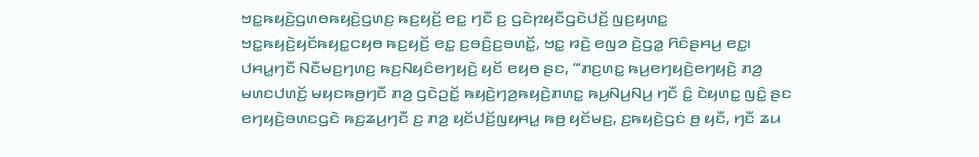ꤠꤢ꤭ꤒꤟꤢꤧ꤬ꤞꤛꤥꤒꤟꤢꤧ꤬ꤞꤛꤢ꤬ ꤒꤢ꤬ꤟꤢꤩ꤬ ꤕꤢ꤭ ꤚꤢꤪ ꤢ꤬ ꤞꤢꤧꤐꤟꤢꤪꤞꤢꤧꤓꤢꤩ꤬ ꤜꤢ꤬ꤟꤛꤢ꤭ ꤠꤢ꤭ꤒꤟꤢꤧ꤬ꤟꤢꤩꤒꤟꤢ꤭ꤍꤟꤥ ꤒꤢ꤬ꤟꤢꤩ꤬ ꤕꤢ꤭ ꤢ꤬ꤋꤢꤨ꤬ꤢ꤬ꤋꤛꤢꤩ꤭, ꤠꤢ꤭ ꤙꤢꤧ꤬ ꤕꤜꤤ ꤢꤧ꤬ꤞꤤ꤭ ꤖꤢꤨꤔꤌꤣ꤬ ꤕꤢ꤭꤯
ꤓꤌꤣ꤭ꤚꤢꤪ ꤡꤢꤪꤗꤢ꤬ꤚꤛꤢ꤬ ꤒꤢ꤬ꤡꤟꤢꤨꤕꤚꤟꤢꤧ꤬ ꤟꤢꤩ ꤕꤟꤥ ꤔꤢ, “‘ꤊꤢ꤬ꤛꤢ꤭ ꤒꤣ꤬ꤕꤚꤟꤢꤧ꤬ꤕꤚꤟꤢꤧ꤬ ꤊꤤ꤬ ꤗꤛꤢꤓꤛꤢꤩ꤬ ꤗꤟꤢꤒꤥ꤬ꤚꤢꤪ ꤊꤤ꤬ ꤞꤢꤧꤑꤢꤩ꤭ ꤒꤟꤢꤧ꤬ꤚꤤ꤬ꤒꤟꤢꤧ꤬ꤊꤛꤢ꤭ ꤒꤣ꤬ꤡꤣ꤬ꤡꤣ꤬ ꤚꤢꤪ ꤢꤨ꤭ ꤢꤧꤟꤛꤢ꤭ ꤜꤢꤨ꤭ ꤔꤢ ꤕꤚꤟꤢꤧ꤬ꤋꤛꤢꤞꤢꤧ ꤒꤢ꤬ꤘꤣ꤬ꤚꤢꤪ ꤢ꤬ ꤊꤤ꤬ ꤟꤢꤩꤓꤢꤩ꤬ꤜꤟꤌꤣ꤭ ꤒꤥ꤬ ꤟꤢꤩꤗꤢ꤬, ꤢ꤬ꤒꤟꤢꤧ꤬ꤞꤢꤦ ꤥ꤬ ꤟꤢꤪ, ꤚꤢꤪ ꤘꤣ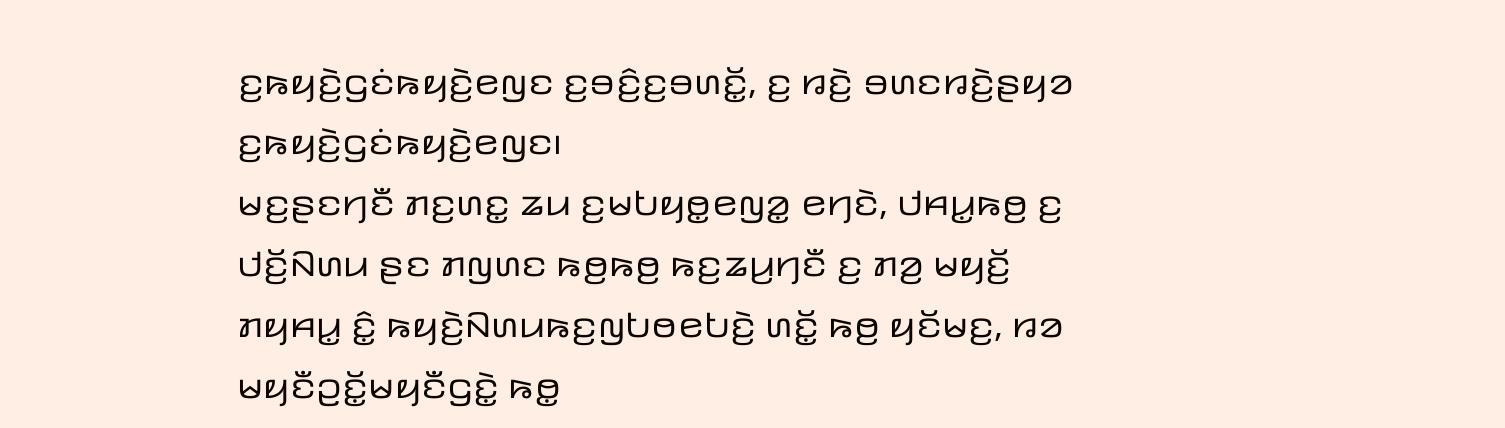ꤢ꤬ꤒꤟꤢꤧ꤬ꤞꤢꤦꤒꤟꤢꤧ꤬ꤕꤜꤢ ꤢ꤬ꤋꤢꤨ꤬ꤢ꤬ꤋꤛꤢꤩ꤭, ꤢ꤬ ꤙꤢꤧ꤬ ꤋꤛꤢꤙꤢꤧ꤬ꤔꤟꤤ ꤢ꤬ꤒꤟꤢꤧ꤬ꤞꤢꤦꤒꤟꤢꤧ꤬ꤕꤜꤢ꤯
ꤗꤢ꤬ꤔꤢꤚꤢꤪ ꤊꤢ꤬ꤛꤢ꤭ ꤘꤣ ꤢ꤬ꤗꤝꤟꤥ꤭ꤕꤜꤤ꤭ ꤕꤚꤢꤧ, ꤓꤌꤣ꤭ꤒꤥ꤬ ꤢ꤬ ꤓꤢꤩ꤬ꤡꤛꤣ ꤔꤢ ꤊꤜꤛꤢ ꤒꤥ꤬ꤒꤥ꤬ ꤒꤢ꤬ꤘꤣ꤬ꤚꤢꤪ ꤢ꤬ ꤊꤤ꤬ ꤗꤟꤢꤩ꤬ ꤊꤟꤌꤣ꤭ ꤢꤨ꤭ ꤒꤟꤢꤧ꤬ꤡꤛꤣꤒꤢ꤬ꤜꤝꤥꤕꤝꤢꤧ꤬ ꤛꤢꤩ꤭ ꤒꤥ꤬ ꤟꤢꤩꤗꤢ꤬, ꤙꤤ ꤗꤟꤢꤪꤑꤢꤩ꤭ꤗꤟꤢꤪꤞꤢꤧ꤭ ꤒꤥ꤭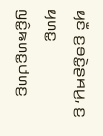ꤟꤢꤪ ꤢ꤬ꤋꤢꤧ꤭ꤔꤌꤣ꤬, ꤢ꤬ ꤟꤛꤢ꤭ ꤜꤢꤨ꤭ꤒꤛꤢ꤭ꤓꤛꤢ꤬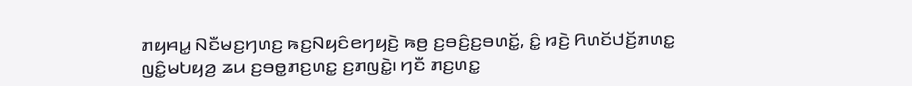ꤊꤟꤌꤣ꤭ ꤡꤢꤪꤗꤢ꤬ꤚꤛꤢ꤬ ꤒꤢ꤬ꤡꤟꤢꤨꤕꤚꤟꤢꤧ꤬ ꤒꤥ꤬ ꤢ꤬ꤋꤢꤨ꤬ꤢ꤬ꤋꤛꤢꤩ꤭, ꤢꤨ꤭ ꤙꤢꤧ꤬ ꤖꤛꤢꤩꤓꤢꤩ꤬ꤊꤛꤢ꤭ ꤜꤢꤨ꤭ꤗꤝꤟꤤ꤬ ꤘꤣ ꤢ꤬ꤋꤥ꤭ꤊꤢ꤬ꤛꤢ꤭ ꤢ꤬ꤊꤜꤢꤧ꤭꤯ ꤚꤢꤪ ꤊꤢ꤬ꤛꤢ꤭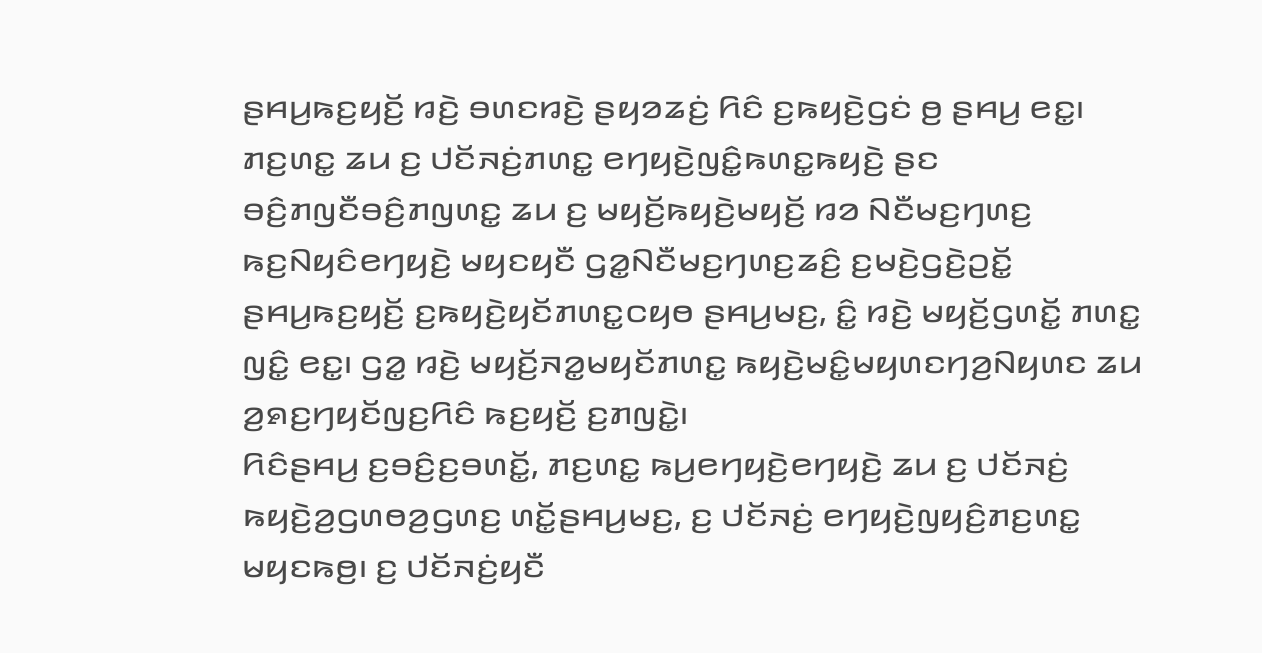ꤔꤌꤣ꤬ꤒꤢ꤬ꤟꤢꤩ꤬ ꤙꤢꤧ꤬ ꤋꤛꤢꤙꤢꤧ꤬ ꤔꤟꤤꤘꤢꤦ꤬ ꤖꤢꤨ ꤢ꤬ꤒꤟꤢꤧ꤬ꤞꤢꤦ ꤥ꤬ ꤔꤌꤣ꤬ ꤕꤢ꤭꤯
ꤊꤢ꤬ꤛꤢ꤭ ꤘꤣ ꤢ꤬ ꤓꤢꤩꤏꤢꤦ꤬ꤊꤛꤢ꤭ ꤕꤚꤟꤢꤧ꤬ꤜꤢꤨ꤭ꤒꤛꤢ꤭ꤒꤟꤢꤧ꤬ ꤔꤢ ꤋꤢꤨ꤬ꤊꤜꤢꤪꤋꤢꤨ꤬ꤊꤜꤛꤢ꤭ ꤘꤣ ꤢ꤬ ꤗꤟꤢꤩ꤬ꤒꤟꤢꤧ꤬ꤗꤟꤢꤩ꤬ ꤙꤤ ꤡꤢꤪꤗꤢ꤬ꤚꤛꤢ꤬ ꤒꤢ꤬ꤡꤟꤢꤨꤕꤚꤟꤢꤧ꤬ ꤗꤟꤢꤟꤢꤪ ꤞꤤ꤭ꤡꤢꤪꤗꤢ꤬ꤚꤛꤢ꤬ꤘꤢꤨ꤬ ꤢ꤬ꤗꤢꤧ꤬ꤞꤢꤧ꤬ꤑꤢꤩ꤭ ꤔꤌꤣ꤬ꤒꤢ꤬ꤟꤢꤩ꤬ ꤢ꤬ꤒꤟꤢꤧ꤬ꤟꤢꤩꤊꤛꤢ꤭ꤍꤟꤥ ꤔꤌꤣ꤬ꤗꤢ꤬, ꤢꤨ꤭ ꤙꤢꤧ꤬ ꤗꤟꤢꤩ꤬ꤞꤛꤢꤩ꤭ ꤊꤛꤢ꤭ ꤜꤢꤨ꤭ ꤕꤢ꤭꤯ ꤞꤤ꤭ ꤙꤢꤧ꤬ ꤗꤟꤢꤩ꤬ꤏꤤ꤭ꤗꤟꤢꤩꤊꤛꤢ꤭ ꤒꤟꤢꤧ꤬ꤗꤢꤨ꤭ꤗꤟꤛꤢꤚꤤ꤬ꤡꤟꤛꤢ ꤘꤣ ꤤ꤬ꤎꤢ꤬ꤚꤟꤢꤩꤜꤢ꤬ꤖꤢꤨ ꤒꤢ꤬ꤟꤢꤩ꤬ ꤢ꤬ꤊꤜꤢꤧ꤭꤯
ꤖꤢꤨꤔꤌꤣ꤬ ꤢ꤬ꤋꤢꤨ꤬ꤢ꤬ꤋꤛꤢꤩ꤭, ꤊꤢ꤬ꤛꤢ꤭ ꤒꤣ꤬ꤕꤚꤟꤢꤧ꤬ꤕꤚꤟꤢꤧ꤬ ꤘꤣ ꤢ꤬ ꤓꤢꤩꤏꤢꤦ꤬ ꤒꤟꤢꤧ꤬ꤤ꤬ꤞꤛꤥꤤ꤬ꤞꤛꤢ꤬ ꤛꤢꤩ꤭ꤔꤌꤣ꤬ꤗꤢ꤬, ꤢ꤬ ꤓꤢꤩꤏꤢꤦ꤬ ꤕꤚꤟꤢꤧ꤬ꤜꤟꤢꤨ꤬ꤊꤢ꤬ꤛꤢ꤭ ꤗꤟꤢꤒꤥ꤬꤯ ꤢ꤬ ꤓꤢꤩꤏꤢꤦ꤬ꤟꤢꤪ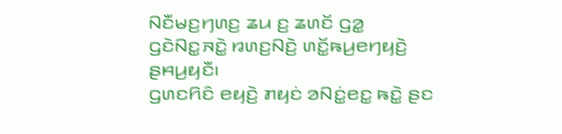ꤡꤢꤪꤗꤢ꤬ꤚꤛꤢ꤬ ꤘꤣ ꤢ꤬ ꤘꤛꤢꤩ ꤞꤤ꤭ ꤞꤢꤧꤡꤢ꤭ꤏꤢꤧ꤭ ꤙꤛꤢ꤬ꤡꤢꤧ꤬ ꤛꤢꤩ꤭ꤒꤣ꤬ꤕꤚꤟꤢꤧ꤬ ꤔꤌꤣ꤬ꤟꤢꤪ꤯
ꤞꤛꤢꤖꤢꤨ ꤕꤟꤢꤧ꤬ ꤊꤟꤢꤦ ꤤꤡꤢꤦ꤭ꤕꤢ꤭ ꤒꤢꤧ꤭ ꤔꤢ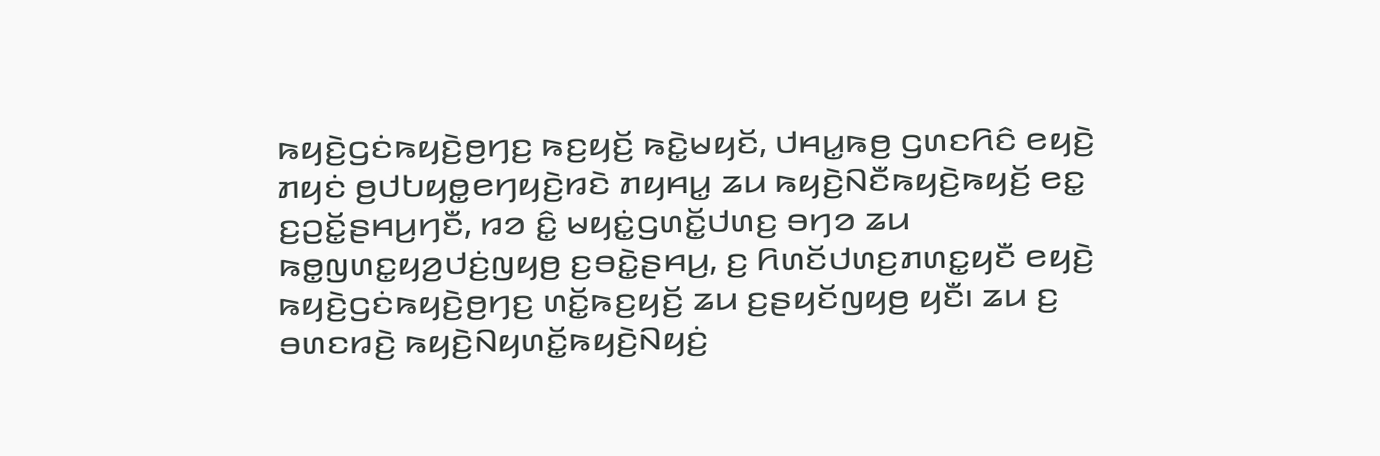ꤒꤟꤢꤧ꤬ꤞꤢꤦꤒꤟꤢꤧ꤬ꤥ꤬ꤚꤢ꤬ ꤒꤢ꤬ꤟꤢꤩ꤬ ꤒꤢꤧ꤭ꤗꤟꤢꤩ, ꤓꤌꤣ꤭ꤒꤥ꤬ ꤞꤛꤢꤖꤢꤨ ꤕꤟꤢꤧ꤬ ꤊꤟꤢꤦ ꤥ꤬ꤓꤝꤟꤥ꤭ꤕꤚꤟꤢꤧ꤬ꤙꤢꤧ ꤊꤟꤌꤣ꤭ ꤘꤣ ꤒꤟꤢꤧ꤬ꤡꤢꤪꤒꤟꤢꤧ꤬ꤒꤟꤢꤩ꤬ ꤕꤢ꤭ ꤢ꤬ꤑꤢꤩ꤭ꤔꤌꤣ꤬ꤚꤢꤪ, ꤙꤤ ꤢꤨ꤭ ꤗꤟꤢꤦ꤭ꤞꤛꤢꤩ꤭ꤓꤛꤢ꤬ ꤋꤚꤤ ꤘꤣ ꤒꤥ꤭ꤜꤛꤢ꤭ꤟꤤ꤬ꤓꤢꤦ꤬ꤜꤟꤥ꤬ ꤢ꤬ꤋꤢꤧ꤭ꤔꤌꤣ꤬, ꤢ꤬ ꤖꤛꤢꤩꤓꤛꤢ꤬ꤊꤛꤢ꤭ꤟꤢꤪ ꤕꤟꤢꤧ꤬ ꤒꤟꤢꤧ꤬ꤞꤢꤦꤒꤟꤢꤧ꤬ꤥ꤬ꤚꤢ꤬ ꤛꤢꤩ꤭ꤒꤢ꤬ꤟꤢꤩ꤬ ꤘꤣ ꤢ꤬ꤔꤟꤢꤩꤜꤟꤥ꤬ ꤟꤢꤪ꤯ ꤘꤣ ꤢ꤬ ꤋꤛꤢꤙꤢꤧ꤬ ꤒꤟꤢꤧ꤬ꤡꤟꤛꤢꤩ꤭ꤒꤟꤢꤧ꤬ꤡꤟꤢꤦ꤬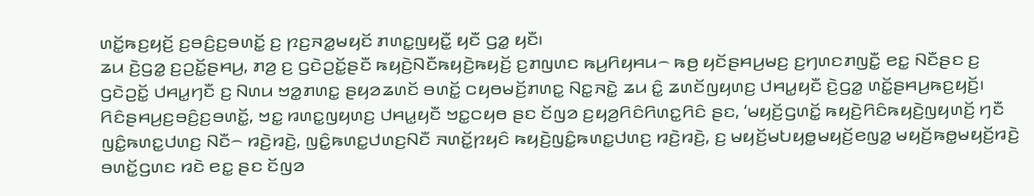ꤛꤢꤩ꤭ꤒꤢ꤬ꤟꤢꤩ꤬ ꤢ꤬ꤋꤢꤨ꤬ꤢ꤬ꤋꤛꤢꤩ꤭ ꤢ꤬ ꤐꤢ꤬ꤏꤤ꤭ꤗꤟꤢꤩ ꤊꤛꤢ꤭ꤜꤟꤢꤪ꤭ ꤟꤢꤪ ꤞꤤ꤭ ꤟꤢꤪ꤯
ꤘꤣ ꤢꤧ꤬ꤞꤤ꤭ ꤢ꤬ꤑꤢꤩ꤭ꤔꤌꤣ꤬, ꤊꤤ꤬ ꤢ꤬ ꤞꤢꤧꤑꤢꤩ꤭ꤔꤢꤪ ꤒꤟꤢꤧ꤬ꤡꤢꤪꤒꤟꤢꤧ꤬ꤒꤟꤢꤩ꤬ ꤢ꤬ꤊꤜꤛꤢ ꤒꤣ꤬ꤖꤟꤌꤣ꤮ ꤒꤥ꤬ ꤟꤢꤩꤔꤌꤣ꤬ꤗꤢ꤬ ꤢ꤬ꤚꤛꤢꤊꤜꤢꤪ꤭ ꤕꤢ꤭ ꤡꤢꤪꤔꤢ ꤢ꤬ ꤞꤢꤧꤑꤢꤩ꤭ ꤓꤌꤣ꤭ꤚꤢꤪ ꤢ꤬ ꤡꤛꤣ ꤠꤤ꤭ꤊꤛꤢ꤭ ꤔꤟꤤꤘꤛꤢꤩ ꤋꤛꤢꤩ꤭ ꤍꤟꤥꤗꤢꤩ꤬ꤊꤛꤢ꤭ ꤡꤢ꤭ꤏꤢꤧ꤭ ꤘꤣ ꤢꤨ꤭ ꤘꤛꤢꤩꤜꤟꤛꤢ꤬ ꤓꤌꤣ꤭ꤟꤢꤪ ꤢꤧ꤬ꤞꤤ꤭ ꤛꤢꤩ꤭ꤔꤌꤣ꤬ꤒꤢ꤬ꤟꤢꤩ꤬꤯
ꤖꤢꤨꤔꤌꤣ꤬ꤢ꤬ꤋꤢꤨ꤬ꤢ꤬ꤋꤛꤢꤩ꤭, ꤠꤢ꤭ ꤙꤛꤢ꤭ꤜꤟꤛꤢ꤬ ꤓꤌꤣ꤭ꤟꤢꤪ ꤠꤢ꤭ꤍꤟꤥ ꤔꤢ ꤢꤩꤜꤤ ꤢ꤬ꤟꤤ꤬ꤖꤢꤨꤖꤛꤢ꤭ꤖꤢꤨ ꤔꤢ, ‘ꤗꤟꤢꤩ꤬ꤞꤛꤢꤩ꤭ ꤒꤟꤢꤧ꤬ꤖꤢꤨꤒꤟꤢꤧ꤬ꤜꤟꤛꤢꤩ꤬ ꤚꤢꤪ ꤜꤢꤨ꤭ꤒꤛꤢ꤭ꤓꤛꤢ꤬ ꤡꤢꤪ꤮ ꤙꤢꤧ꤬ꤙꤢꤧ꤬, ꤜꤢꤨ꤭ꤒꤛꤢ꤭ꤓꤛꤢ꤬ꤡꤢꤪ ꤏꤛꤢꤩ꤭ꤐꤟꤢꤨ ꤒꤟꤢꤧ꤬ꤜꤢꤨ꤭ꤒꤛꤢ꤭ꤓꤛꤢ꤬ ꤙꤢꤧ꤬ꤙꤢꤧ꤬, ꤢ꤬ ꤗꤟꤢꤩ꤬ꤗꤝꤟꤥ꤭ꤗꤟꤢꤩ꤬ꤕꤜꤤ꤭ ꤗꤟꤢꤩ꤬ꤒꤥ꤭ꤗꤟꤢꤩ꤬ꤙꤢꤧ꤬ ꤋꤛꤢꤩ꤭ꤞꤛꤢ ꤙꤢꤧ ꤕꤢ꤭ ꤔꤢ ꤢꤩꤜꤤ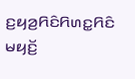ꤢ꤬ꤟꤤ꤬ꤖꤢꤨꤖꤛꤢ꤭ꤖꤢꤨ ꤗꤟꤢꤩ꤬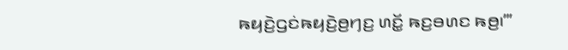ꤒꤟꤢꤧ꤬ꤞꤢꤦꤒꤟꤢꤧ꤬ꤥ꤬ꤚꤢ꤬ ꤛꤢꤩ꤭ ꤒꤢ꤬ꤋꤛꤢ ꤒꤥ꤬꤯’”